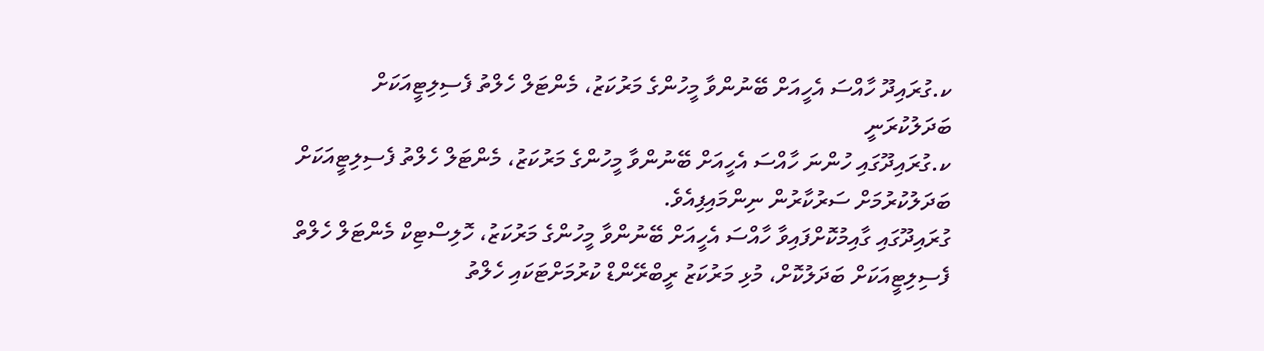ކ.ގުރައިދޫ ހާއްސަ އެހީއަށް ބޭނުންވާ މީހުންގެ މަރުކަޒު، މެންޓަލް ހެލްތު ފެސިލިޓީއަކަށް ބަދަލުކުރަނީ
ކ.ގުރައިދޫގައި ހުންނަ ހާއްސަ އެހީއަށް ބޭނުންވާ މީހުންގެ މަރުކަޒު، މެންޓަލް ހެލްތު ފެސިލިޓީއަކަށް ބަދަލުކުރުމަށް ސަރުކާރުން ނިންމައިފިއެވެ.
ގުރައިދޫގައި ގާއިމުކޮށްފައިވާ ހާއްސަ އެހީއަށް ބޭނުންވާ މީހުންގެ މަރުކަޒު، ހޮލިސްޓިކް މެންޓަލް ހެލްތް ފެސިލިޓީއަކަށް ބަދަލުކޮށް، މުޅި މަރުކަޒު ރީބްރޭންޑް ކުރުމަށްޓަކައި ހެލްތު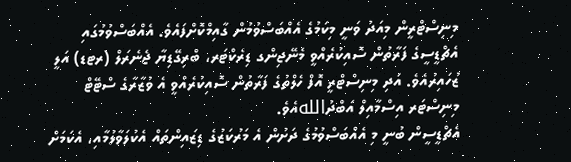މިނިސްޓްރީން މިއަދު ވަނީ މިކަމުގެ އެއްބަސްވުމުން ގާއިމްކޮށްފައެވެ. އެއްބަސްވުމުގައި އެޗްޑީސީގެ ފަރާތުން ސޮއިކުރެއްވީ މެނޭޖިންގ ޑިރެކްޓަރ، ބްރިގޭޑިޔާ ޖެނެރަލް (ރޓޑ) އަލީ ޒުހައިރުއެވެ. އަދި މިނިސްޓްރީ އޮފް ހެލްތުގެ ފަރާތުން ސޮއިކުރެއްވީ އެ ވުޒާރާގެ ސްޓޭޓް މިނިސްޓަރ އިސްމާއިލް އަބްދުاللهއެވެ.
އެޗްޑީސީން ބުނީ މި އެއްބަސްވުމުގެ ދަށުން އެ މަރުކަޒުގެ ޑިޒައިންތައް އެކުލަވާލުމާއި، އެކަމަށް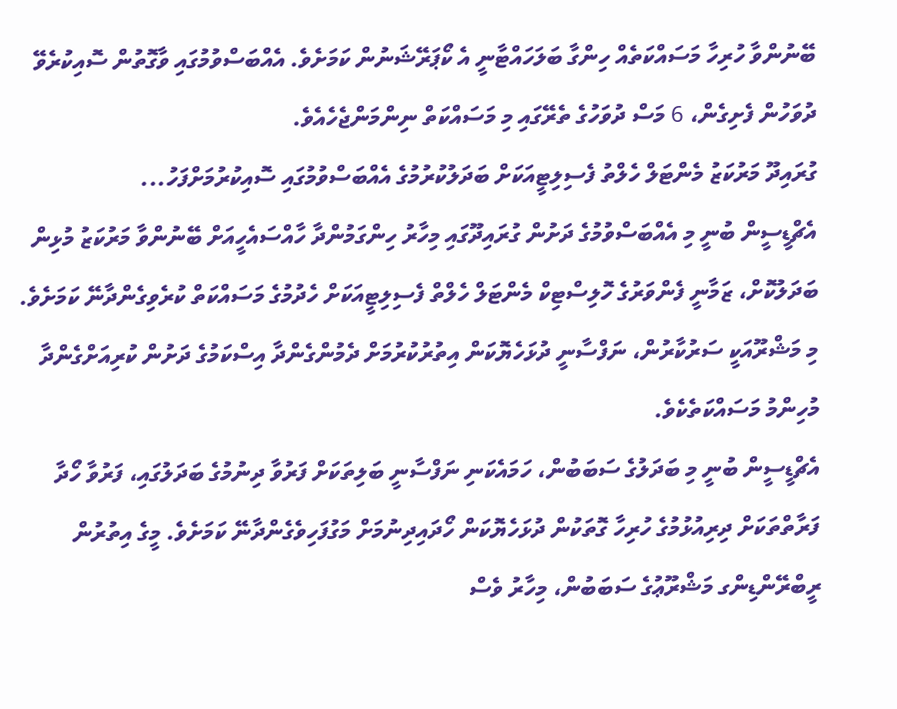ބޭނުންވާ ހުރިހާ މަސައްކަތެއް ހިންގާ ބަލަހައްޓާނީ އެ ކޯޕަރޭޝަނުން ކަމަށެވެ. އެއްބަސްވުމުގައި ވާގޮތުން ސޮއިކުރެވޭ ދުވަހުން ފެށިގެން، 6 މަސް ދުވަހުގެ ތެރޭގައި މި މަސައްކަތް ނިންމަންޖެހެއެވެ.
ގުރައިދޫ މަރުކަޒު މެންޓަލް ހެލްތު ފެސިލިޓީއަކަށް ބަދަލުކުރުމުގެ އެއްބަސްވުމުގައި ސޮއިކުރުމަށްފަހު...
އެޗްޑީސީން ބުނީ މި އެއްބަސްވުމުގެ ދަށުން ގުރައިދޫގައި މިހާރު ހިންގަމުންދާ ހާއްސައެހީއަށް ބޭނުންވާ މަރުކަޒު މުޅިން ބަދަލުކޮށް، ޒަމާނީ ފެންވަރުގެ ހޮލިސްޓިކް މެންޓަލް ހެލްތް ފެސިލިޓީއަކަށް ހެދުމުގެ މަސައްކަތް ކުރެވިގެންދާނޭ ކަމަށެވެ.
މި މަޝްރޫއަކީ ސަރުކާރުން، ނަފްސާނީ ދުޅަހެޔޮކަން އިތުރުކުރުމަށް ދެމުންގެންދާ އިސްކަމުގެ ދަށުން ކުރިއަށްގެންދާ މުހިންމު މަސައްކަތެކެވެ.
އެޗްޑީސީން ބުނީ މި ބަދަލުގެ ސަބަބުން، ހަމައެކަނި ނަފްސާނީ ބަލިތަކަށް ފަރުވާ ދިނުމުގެ ބަދަލުގައި، ފަރުވާ ހޯދާ ފަރާތްތަކަށް ދިރިއުޅުމުގެ ހުރިހާ ގޮތަކުން ދުޅަހެޔޮކަން ހޯދައިދިނުމަށް މަގުފަހިވެގެންދާނޭ ކަމަށެވެ. މީގެ އިތުރުން ރީބްރޭންޑިންގ މަޝްރޫޢުގެ ސަބަބުން، މިހާރު ވެސް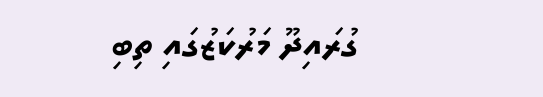ގުރައިދޫ މަރުކަޒުގައި ތިބި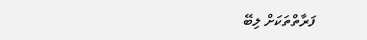ފަރާތްތަކަށް ލިބޭ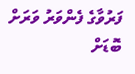ފަރުވާގެ ފެންވަރު ވަރަށް ބޮޑަށް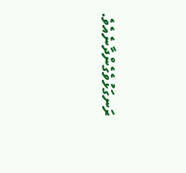ރަނގަޅުވެގެންދާނެއެވެ.